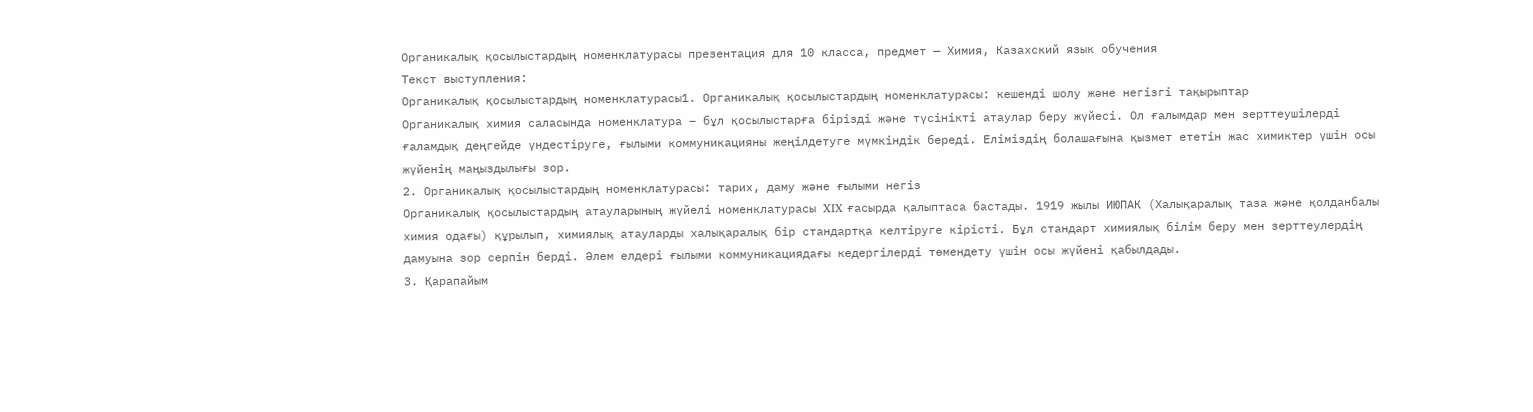Органикалық қосылыстардың номенклатурасы презентация для 10 класса, предмет — Химия, Казахский язык обучения
Текст выступления:
Органикалық қосылыстардың номенклатурасы1. Органикалық қосылыстардың номенклатурасы: кешенді шолу және негізгі тақырыптар
Органикалық химия саласында номенклатура – бұл қосылыстарға бірізді және түсінікті атаулар беру жүйесі. Ол ғалымдар мен зерттеушілерді ғаламдық деңгейде үндестіруге, ғылыми коммуникацияны жеңілдетуге мүмкіндік береді. Еліміздің болашағына қызмет ететін жас химиктер үшін осы жүйенің маңыздылығы зор.
2. Органикалық қосылыстардың номенклатурасы: тарих, даму және ғылыми негіз
Органикалық қосылыстардың атауларының жүйелі номенклатурасы XIX ғасырда қалыптаса бастады. 1919 жылы ИЮПАК (Халықаралық таза және қолданбалы химия одағы) құрылып, химиялық атауларды халықаралық бір стандартқа келтіруге кірісті. Бұл стандарт химиялық білім беру мен зерттеулердің дамуына зор серпін берді. Әлем елдері ғылыми коммуникациядағы кедергілерді төмендету үшін осы жүйені қабылдады.
3. Қарапайым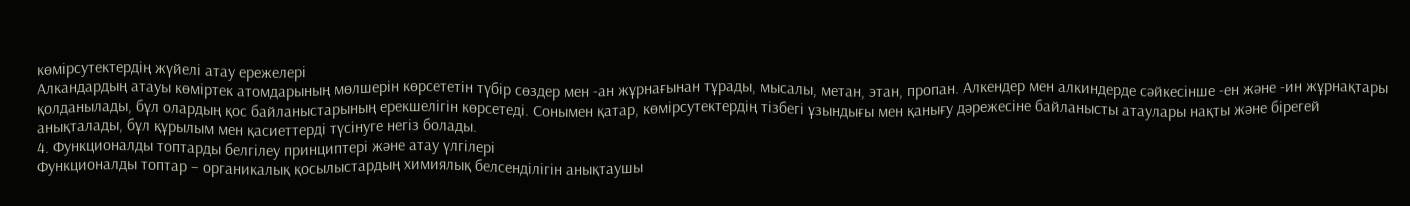көмірсутектердің жүйелі атау ережелері
Алкандардың атауы көміртек атомдарының мөлшерін көрсететін түбір сөздер мен -ан жұрнағынан тұрады, мысалы, метан, этан, пропан. Алкендер мен алкиндерде сәйкесінше -ен және -ин жұрнақтары қолданылады, бұл олардың қос байланыстарының ерекшелігін көрсетеді. Сонымен қатар, көмірсутектердің тізбегі ұзындығы мен қанығу дәрежесіне байланысты атаулары нақты және бірегей анықталады, бұл құрылым мен қасиеттерді түсінуге негіз болады.
4. Функционалды топтарды белгілеу принциптері және атау үлгілері
Функционалды топтар – органикалық қосылыстардың химиялық белсенділігін анықтаушы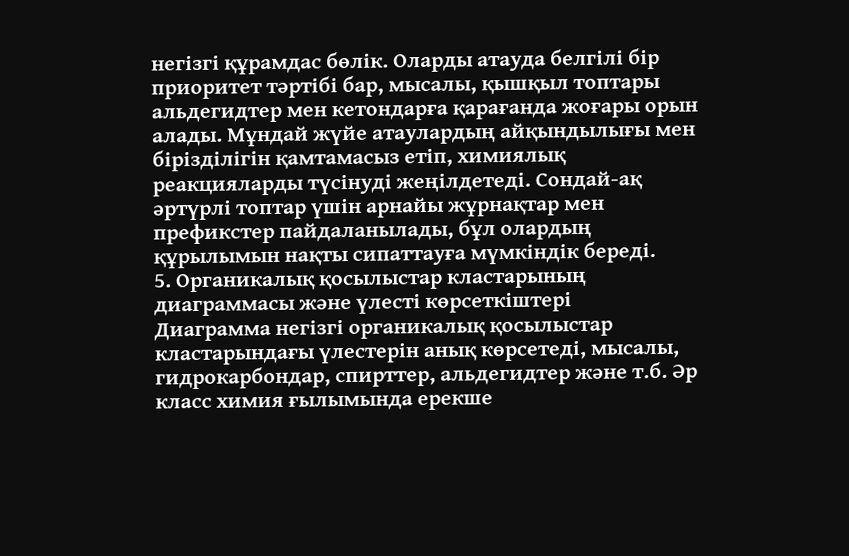негізгі құрамдас бөлік. Оларды атауда белгілі бір приоритет тәртібі бар, мысалы, қышқыл топтары альдегидтер мен кетондарға қарағанда жоғары орын алады. Мұндай жүйе атаулардың айқындылығы мен бірізділігін қамтамасыз етіп, химиялық реакцияларды түсінуді жеңілдетеді. Сондай-ақ әртүрлі топтар үшін арнайы жұрнақтар мен префикстер пайдаланылады, бұл олардың құрылымын нақты сипаттауға мүмкіндік береді.
5. Органикалық қосылыстар кластарының диаграммасы және үлесті көрсеткіштері
Диаграмма негізгі органикалық қосылыстар кластарындағы үлестерін анық көрсетеді, мысалы, гидрокарбондар, спирттер, альдегидтер және т.б. Әр класс химия ғылымында ерекше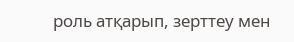роль атқарып, зерттеу мен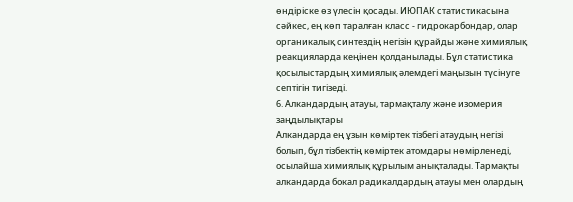өндіріске өз үлесін қосады. ИЮПАК статистикасына сәйкес, ең көп таралған класс - гидрокарбондар, олар органикалық синтездің негізін құрайды және химиялық реакцияларда кеңінен қолданылады. Бұл статистика қосылыстардың химиялық әлемдегі маңызын түсінуге септігін тигізеді.
6. Алкандардың атауы, тармақталу және изомерия заңдылықтары
Алкандарда ең ұзын көміртек тізбегі атаудың негізі болып, бұл тізбектің көміртек атомдары нөмірленеді, осылайша химиялық құрылым анықталады. Тармақты алкандарда бокал радикалдардың атауы мен олардың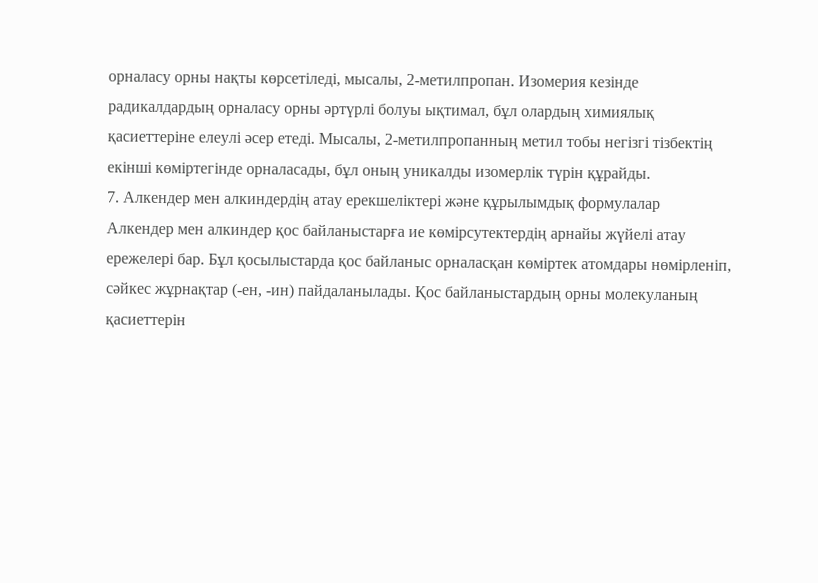орналасу орны нақты көрсетіледі, мысалы, 2-метилпропан. Изомерия кезінде радикалдардың орналасу орны әртүрлі болуы ықтимал, бұл олардың химиялық қасиеттеріне елеулі әсер етеді. Мысалы, 2-метилпропанның метил тобы негізгі тізбектің екінші көміртегінде орналасады, бұл оның уникалды изомерлік түрін құрайды.
7. Алкендер мен алкиндердің атау ерекшеліктері және құрылымдық формулалар
Алкендер мен алкиндер қос байланыстарға ие көмірсутектердің арнайы жүйелі атау ережелері бар. Бұл қосылыстарда қос байланыс орналасқан көміртек атомдары нөмірленіп, сәйкес жұрнақтар (-ен, -ин) пайдаланылады. Қос байланыстардың орны молекуланың қасиеттерін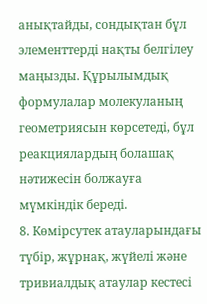анықтайды, сондықтан бұл элементтерді нақты белгілеу маңызды. Құрылымдық формулалар молекуланың геометриясын көрсетеді, бұл реакциялардың болашақ нәтижесін болжауға мүмкіндік береді.
8. Көмірсутек атауларындағы түбір, жұрнақ, жүйелі және тривиалдық атаулар кестесі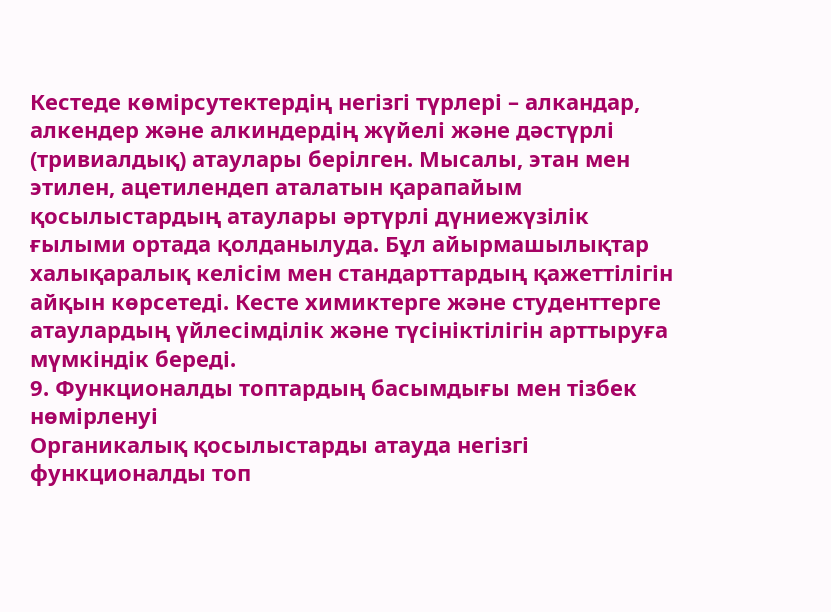Кестеде көмірсутектердің негізгі түрлері – алкандар, алкендер және алкиндердің жүйелі және дәстүрлі (тривиалдық) атаулары берілген. Мысалы, этан мен этилен, ацетилендеп аталатын қарапайым қосылыстардың атаулары әртүрлі дүниежүзілік ғылыми ортада қолданылуда. Бұл айырмашылықтар халықаралық келісім мен стандарттардың қажеттілігін айқын көрсетеді. Кесте химиктерге және студенттерге атаулардың үйлесімділік және түсініктілігін арттыруға мүмкіндік береді.
9. Функционалды топтардың басымдығы мен тізбек нөмірленуі
Органикалық қосылыстарды атауда негізгі функционалды топ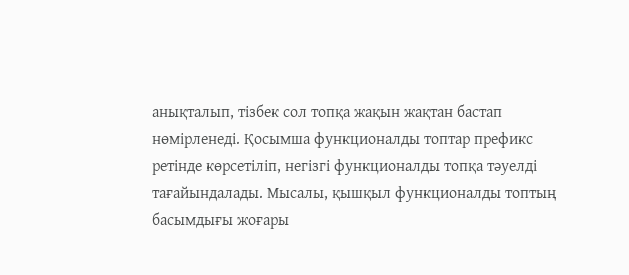анықталып, тізбек сол топқа жақын жақтан бастап нөмірленеді. Қосымша функционалды топтар префикс ретінде көрсетіліп, негізгі функционалды топқа тәуелді тағайындалады. Мысалы, қышқыл функционалды топтың басымдығы жоғары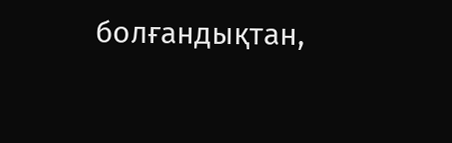болғандықтан,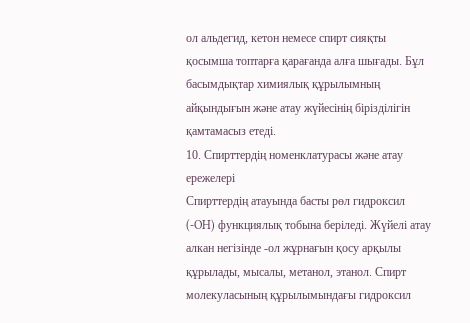ол альдегид, кетон немесе спирт сияқты қосымша топтарға қарағанда алға шығады. Бұл басымдықтар химиялық құрылымның айқындығын және атау жүйесінің бірізділігін қамтамасыз етеді.
10. Спирттердің номенклатурасы және атау ережелері
Спирттердің атауында басты рөл гидроксил (-OH) функциялық тобына беріледі. Жүйелі атау алкан негізінде -ол жұрнағын қосу арқылы құрылады, мысалы, метанол, этанол. Спирт молекуласының құрылымындағы гидроксил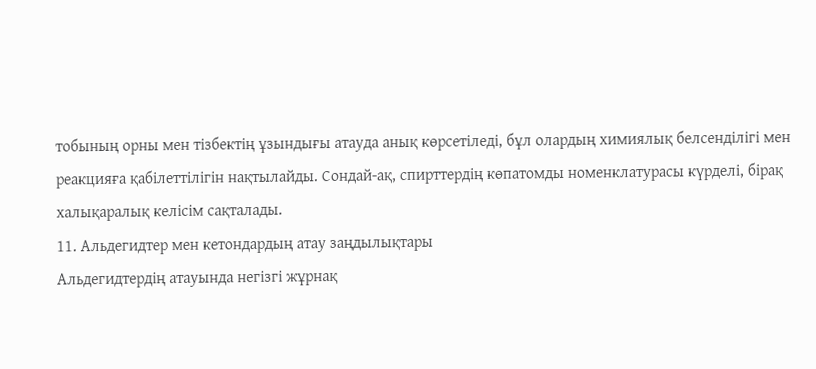тобының орны мен тізбектің ұзындығы атауда анық көрсетіледі, бұл олардың химиялық белсенділігі мен реакцияға қабілеттілігін нақтылайды. Сондай-ақ, спирттердің көпатомды номенклатурасы күрделі, бірақ халықаралық келісім сақталады.
11. Альдегидтер мен кетондардың атау заңдылықтары
Альдегидтердің атауында негізгі жұрнақ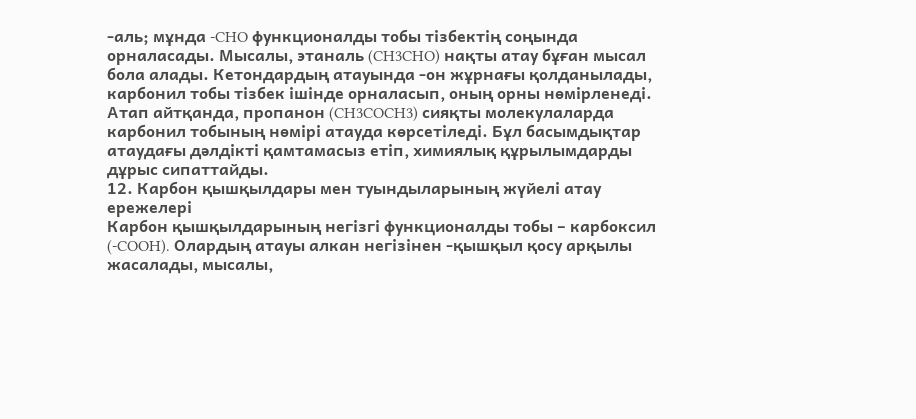-аль; мұнда -CHO функционалды тобы тізбектің соңында орналасады. Мысалы, этаналь (CH3CHO) нақты атау бұған мысал бола алады. Кетондардың атауында -он жұрнағы қолданылады, карбонил тобы тізбек ішінде орналасып, оның орны нөмірленеді. Атап айтқанда, пропанон (CH3COCH3) сияқты молекулаларда карбонил тобының нөмірі атауда көрсетіледі. Бұл басымдықтар атаудағы дәлдікті қамтамасыз етіп, химиялық құрылымдарды дұрыс сипаттайды.
12. Карбон қышқылдары мен туындыларының жүйелі атау ережелері
Карбон қышқылдарының негізгі функционалды тобы – карбоксил (-COOH). Олардың атауы алкан негізінен -қышқыл қосу арқылы жасалады, мысалы,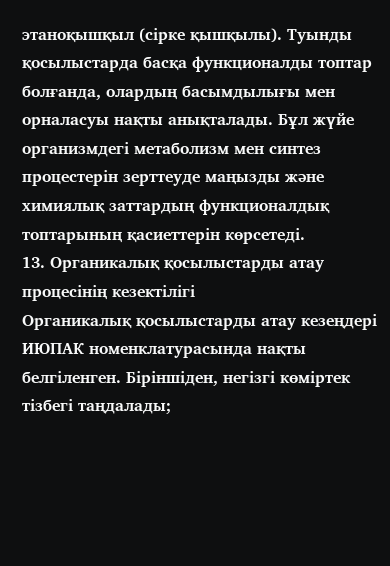этаноқышқыл (сірке қышқылы). Туынды қосылыстарда басқа функционалды топтар болғанда, олардың басымдылығы мен орналасуы нақты анықталады. Бұл жүйе организмдегі метаболизм мен синтез процестерін зерттеуде маңызды және химиялық заттардың функционалдық топтарының қасиеттерін көрсетеді.
13. Органикалық қосылыстарды атау процесінің кезектілігі
Органикалық қосылыстарды атау кезеңдері ИЮПАК номенклатурасында нақты белгіленген. Біріншіден, негізгі көміртек тізбегі таңдалады;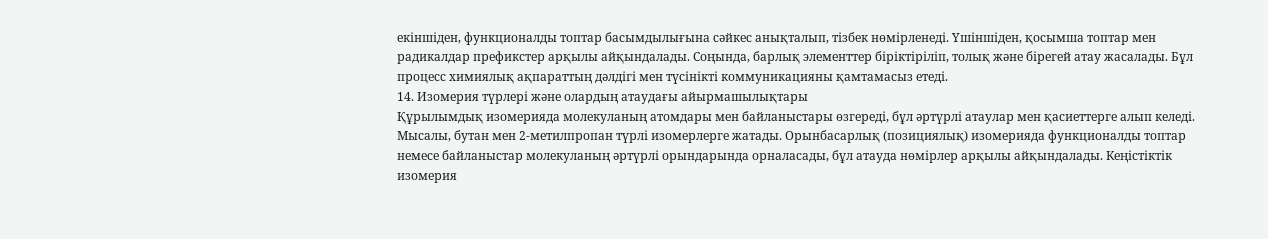екіншіден, функционалды топтар басымдылығына сәйкес анықталып, тізбек нөмірленеді. Үшіншіден, қосымша топтар мен радикалдар префикстер арқылы айқындалады. Соңында, барлық элементтер біріктіріліп, толық және бірегей атау жасалады. Бұл процесс химиялық ақпараттың дәлдігі мен түсінікті коммуникацияны қамтамасыз етеді.
14. Изомерия түрлері және олардың атаудағы айырмашылықтары
Құрылымдық изомерияда молекуланың атомдары мен байланыстары өзгереді, бұл әртүрлі атаулар мен қасиеттерге алып келеді. Мысалы, бутан мен 2-метилпропан түрлі изомерлерге жатады. Орынбасарлық (позициялық) изомерияда функционалды топтар немесе байланыстар молекуланың әртүрлі орындарында орналасады, бұл атауда нөмірлер арқылы айқындалады. Кеңістіктік изомерия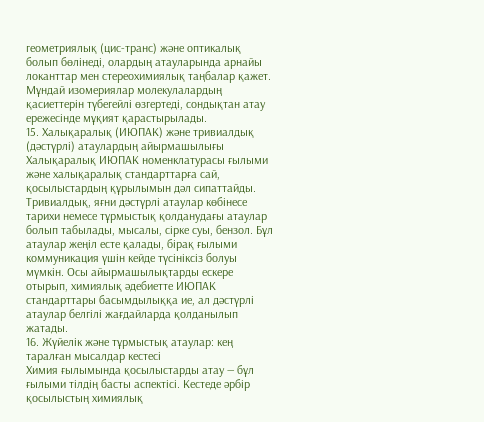геометриялық (цис-транс) және оптикалық болып бөлінеді, олардың атауларында арнайы локанттар мен стереохимиялық таңбалар қажет. Мұндай изомериялар молекулалардың қасиеттерін түбегейлі өзгертеді, сондықтан атау ережесінде мұқият қарастырылады.
15. Халықаралық (ИЮПАК) және тривиалдық (дәстүрлі) атаулардың айырмашылығы
Халықаралық ИЮПАК номенклатурасы ғылыми және халықаралық стандарттарға сай, қосылыстардың құрылымын дәл сипаттайды. Тривиалдық, яғни дәстүрлі атаулар көбінесе тарихи немесе тұрмыстық қолданудағы атаулар болып табылады, мысалы, сірке суы, бензол. Бұл атаулар жеңіл есте қалады, бірақ ғылыми коммуникация үшін кейде түсініксіз болуы мүмкін. Осы айырмашылықтарды ескере отырып, химиялық әдебиетте ИЮПАК стандарттары басымдылыққа ие, ал дәстүрлі атаулар белгілі жағдайларда қолданылып жатады.
16. Жүйелік және тұрмыстық атаулар: кең таралған мысалдар кестесі
Химия ғылымында қосылыстарды атау — бұл ғылыми тілдің басты аспектісі. Кестеде әрбір қосылыстың химиялық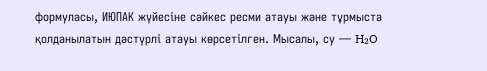формуласы, ИЮПАК жүйесіне сәйкес ресми атауы және тұрмыста қолданылатын дәстүрлі атауы көрсетілген. Мысалы, су — H₂O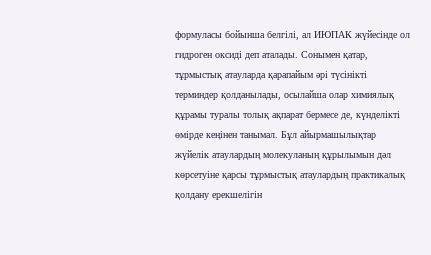формуласы бойынша белгілі, ал ИЮПАК жүйесінде ол гидроген оксиді деп аталады. Сонымен қатар, тұрмыстық атауларда қарапайым әрі түсінікті терминдер қолданылады, осылайша олар химиялық құрамы туралы толық ақпарат бермесе де, күнделікті өмірде кеңінен танымал. Бұл айырмашылықтар жүйелік атаулардың молекуланың құрылымын дәл көрсетуіне қарсы тұрмыстық атаулардың практикалық қолдану ерекшелігін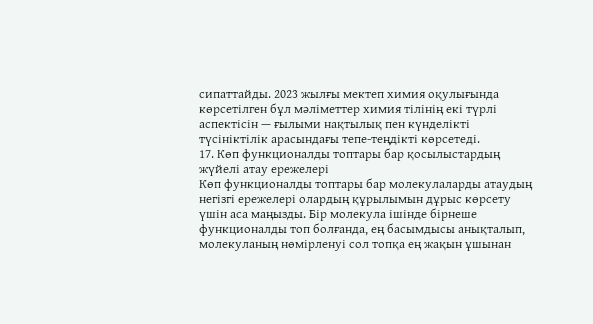сипаттайды. 2023 жылғы мектеп химия оқулығында көрсетілген бұл мәліметтер химия тілінің екі түрлі аспектісін — ғылыми нақтылық пен күнделікті түсініктілік арасындағы тепе-теңдікті көрсетеді.
17. Көп функционалды топтары бар қосылыстардың жүйелі атау ережелері
Көп функционалды топтары бар молекулаларды атаудың негізгі ережелері олардың құрылымын дұрыс көрсету үшін аса маңызды. Бір молекула ішінде бірнеше функционалды топ болғанда, ең басымдысы анықталып, молекуланың нөмірленуі сол топқа ең жақын ұшынан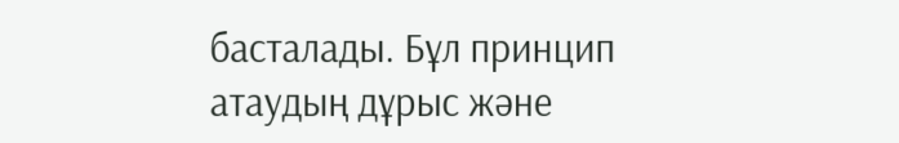басталады. Бұл принцип атаудың дұрыс және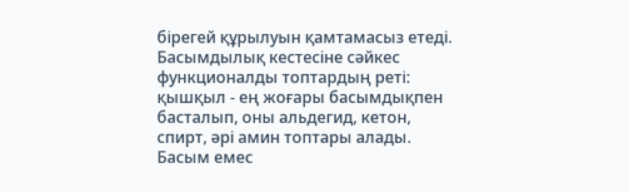бірегей құрылуын қамтамасыз етеді. Басымдылық кестесіне сәйкес функционалды топтардың реті: қышқыл - ең жоғары басымдықпен басталып, оны альдегид, кетон, спирт, әрі амин топтары алады. Басым емес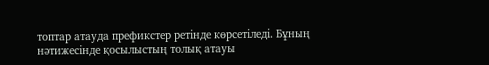топтар атауда префикстер ретінде көрсетіледі. Бұның нәтижесінде қосылыстың толық атауы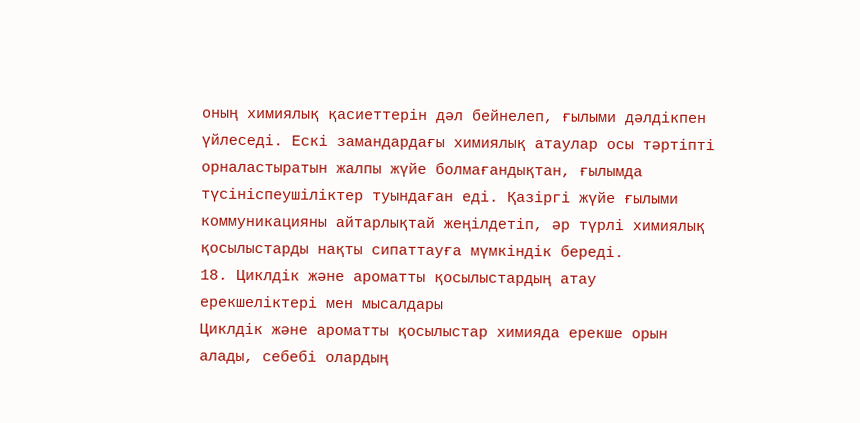оның химиялық қасиеттерін дәл бейнелеп, ғылыми дәлдікпен үйлеседі. Ескі замандардағы химиялық атаулар осы тәртіпті орналастыратын жалпы жүйе болмағандықтан, ғылымда түсініспеушіліктер туындаған еді. Қазіргі жүйе ғылыми коммуникацияны айтарлықтай жеңілдетіп, әр түрлі химиялық қосылыстарды нақты сипаттауға мүмкіндік береді.
18. Циклдік және ароматты қосылыстардың атау ерекшеліктері мен мысалдары
Циклдік және ароматты қосылыстар химияда ерекше орын алады, себебі олардың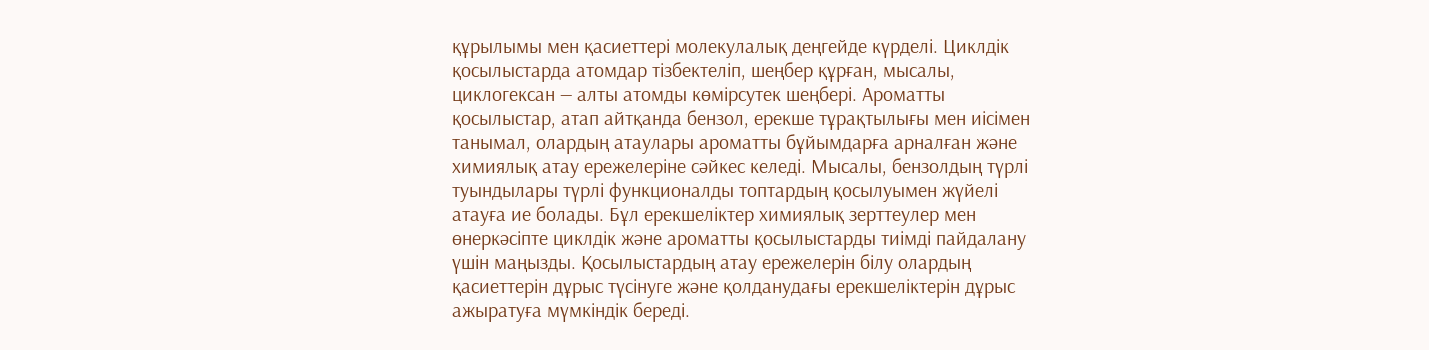құрылымы мен қасиеттері молекулалық деңгейде күрделі. Циклдік қосылыстарда атомдар тізбектеліп, шеңбер құрған, мысалы, циклогексан — алты атомды көмірсутек шеңбері. Ароматты қосылыстар, атап айтқанда бензол, ерекше тұрақтылығы мен иісімен танымал, олардың атаулары ароматты бұйымдарға арналған және химиялық атау ережелеріне сәйкес келеді. Мысалы, бензолдың түрлі туындылары түрлі функционалды топтардың қосылуымен жүйелі атауға ие болады. Бұл ерекшеліктер химиялық зерттеулер мен өнеркәсіпте циклдік және ароматты қосылыстарды тиімді пайдалану үшін маңызды. Қосылыстардың атау ережелерін білу олардың қасиеттерін дұрыс түсінуге және қолданудағы ерекшеліктерін дұрыс ажыратуға мүмкіндік береді.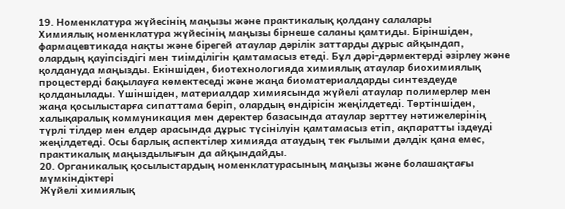19. Номенклатура жүйесінің маңызы және практикалық қолдану салалары
Химиялық номенклатура жүйесінің маңызы бірнеше саланы қамтиды. Біріншіден, фармацевтикада нақты және бірегей атаулар дәрілік заттарды дұрыс айқындап, олардың қауіпсіздігі мен тиімділігін қамтамасыз етеді. Бұл дәрі-дәрмектерді әзірлеу және қолдануда маңызды. Екіншіден, биотехнологияда химиялық атаулар биохимиялық процестерді бақылауға көмектеседі және жаңа биоматериалдарды синтездеуде қолданылады. Үшіншіден, материалдар химиясында жүйелі атаулар полимерлер мен жаңа қосылыстарға сипаттама беріп, олардың өндірісін жеңілдетеді. Төртіншіден, халықаралық коммуникация мен деректер базасында атаулар зерттеу нәтижелерінің түрлі тілдер мен елдер арасында дұрыс түсінілуін қамтамасыз етіп, ақпаратты іздеуді жеңілдетеді. Осы барлық аспектілер химияда атаудың тек ғылыми дәлдік қана емес, практикалық маңыздылығын да айқындайды.
20. Органикалық қосылыстардың номенклатурасының маңызы және болашақтағы мүмкіндіктері
Жүйелі химиялық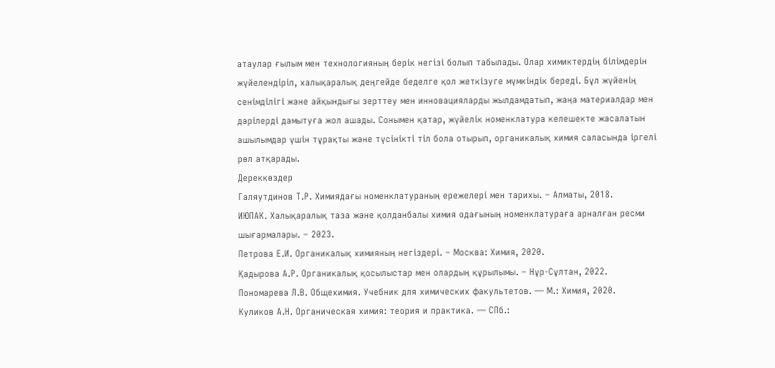атаулар ғылым мен технологияның берік негізі болып табылады. Олар химиктердің білімдерін жүйелендіріп, халықаралық деңгейде беделге қол жеткізуге мүмкіндік береді. Бұл жүйенің сенімділігі және айқындығы зерттеу мен инновацияларды жылдамдатып, жаңа материалдар мен дәрілерді дамытуға жол ашады. Сонымен қатар, жүйелік номенклатура келешекте жасалатын ашылымдар үшін тұрақты және түсінікті тіл бола отырып, органикалық химия саласында іргелі рөл атқарады.
Дереккөздер
Галяутдинов Т.Р. Химиядағы номенклатураның ережелері мен тарихы. – Алматы, 2018.
ИЮПАК. Халықаралық таза және қолданбалы химия одағының номенклатураға арналған ресми шығармалары. – 2023.
Петрова Е.И. Органикалық химияның негіздері. – Москва: Химия, 2020.
Қадырова А.Р. Органикалық қосылыстар мен олардың құрылымы. – Нұр-Сұлтан, 2022.
Пономарева Л.В. Общехимия. Учебник для химических факультетов. — М.: Химия, 2020.
Куликов А.Н. Органическая химия: теория и практика. — СПб.: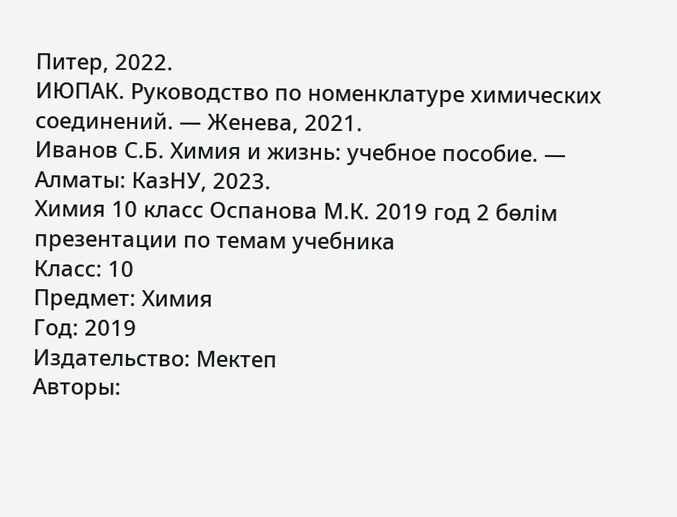Питер, 2022.
ИЮПАК. Руководство по номенклатуре химических соединений. — Женева, 2021.
Иванов С.Б. Химия и жизнь: учебное пособие. — Алматы: КазНУ, 2023.
Химия 10 класс Оспанова М.К. 2019 год 2 бөлім презентации по темам учебника
Класс: 10
Предмет: Химия
Год: 2019
Издательство: Мектеп
Авторы: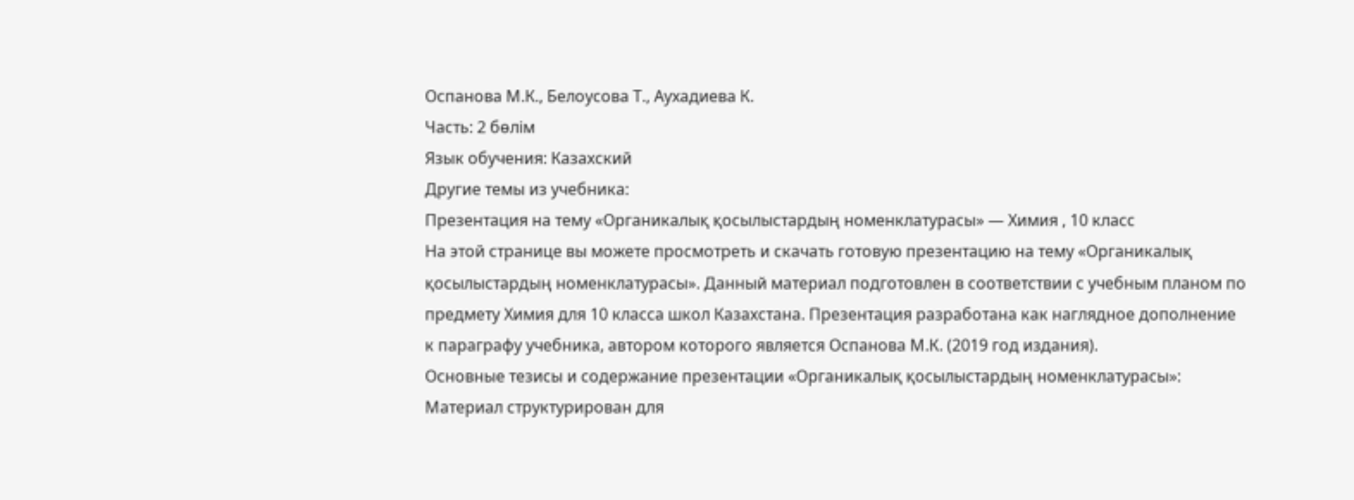Оспанова М.К., Белоусова Т., Аухадиева К.
Часть: 2 бөлім
Язык обучения: Казахский
Другие темы из учебника:
Презентация на тему «Органикалық қосылыстардың номенклатурасы» — Химия , 10 класс
На этой странице вы можете просмотреть и скачать готовую презентацию на тему «Органикалық қосылыстардың номенклатурасы». Данный материал подготовлен в соответствии с учебным планом по предмету Химия для 10 класса школ Казахстана. Презентация разработана как наглядное дополнение к параграфу учебника, автором которого является Оспанова М.К. (2019 год издания).
Основные тезисы и содержание презентации «Органикалық қосылыстардың номенклатурасы»:
Материал структурирован для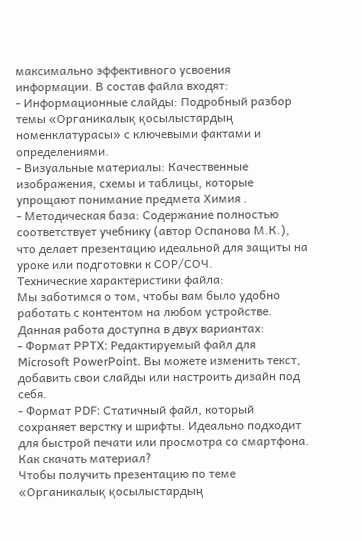максимально эффективного усвоения информации. В состав файла входят:
- Информационные слайды: Подробный разбор темы «Органикалық қосылыстардың номенклатурасы» с ключевыми фактами и определениями.
- Визуальные материалы: Качественные изображения, схемы и таблицы, которые упрощают понимание предмета Химия .
- Методическая база: Содержание полностью соответствует учебнику (автор Оспанова М.К.), что делает презентацию идеальной для защиты на уроке или подготовки к СОР/СОЧ.
Технические характеристики файла:
Мы заботимся о том, чтобы вам было удобно работать с контентом на любом устройстве. Данная работа доступна в двух вариантах:
- Формат PPTX: Редактируемый файл для Microsoft PowerPoint. Вы можете изменить текст, добавить свои слайды или настроить дизайн под себя.
- Формат PDF: Статичный файл, который сохраняет верстку и шрифты. Идеально подходит для быстрой печати или просмотра со смартфона.
Как скачать материал?
Чтобы получить презентацию по теме «Органикалық қосылыстардың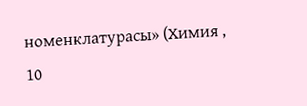номенклатурасы» (Химия , 10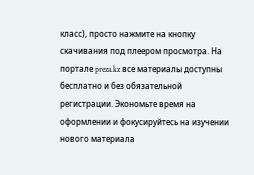класс), просто нажмите на кнопку скачивания под плеером просмотра. На портале preza.kz все материалы доступны бесплатно и без обязательной регистрации. Экономьте время на оформлении и фокусируйтесь на изучении нового материала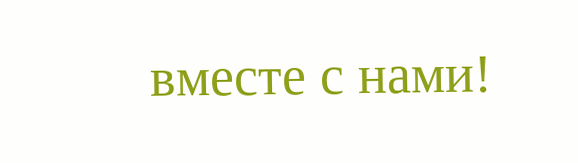вместе с нами!